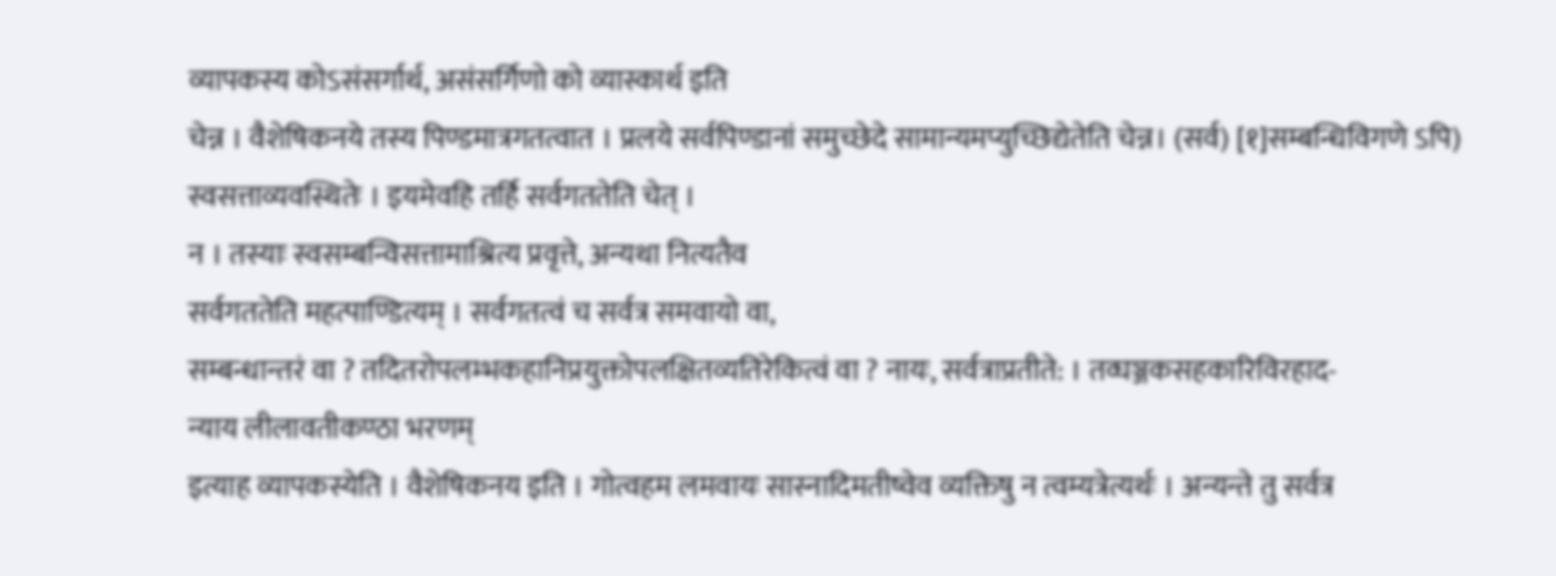व्यापकस्य कोऽसंसर्गार्थ, असंसर्गिणो को व्यास्कार्थ इति
चेन्न । वैशेषिकनये तस्य पिण्डमात्रगतत्वात । प्रलये सर्वपिण्डानां समुच्छेदे सामान्यमप्युच्छिद्येतेति चेन्न। (सर्व) [१]सम्बन्धिविगणे ऽपि) स्वसत्ताव्यवस्थितेः । इयमेवहि तर्हि सर्वगततेति चेत् ।
न । तस्याः स्वसम्बन्विसत्तामाश्रित्य प्रवृत्ते, अन्यथा नित्यतैव
सर्वगततेति महत्पाण्डित्यम् । सर्वगतत्वं च सर्वत्र समवायो वा,
सम्बन्धान्तरं वा ? तदितरोपलम्भकहानिप्रयुक्तोपलक्षितव्यतिरेकित्वं वा ? नायः, सर्वत्राप्रतीते: । तव्घञ्जकसहकारिविरहाद-
न्याय लीलावतीकण्ठा भरणम्
इत्याह व्यापकस्येति । वैशेषिकनय इति । गोत्वहम लमवायः सास्नादिमतीष्वेव व्यक्तिषु न त्वम्यत्रेत्यर्थः । अन्यन्ते तु सर्वत्र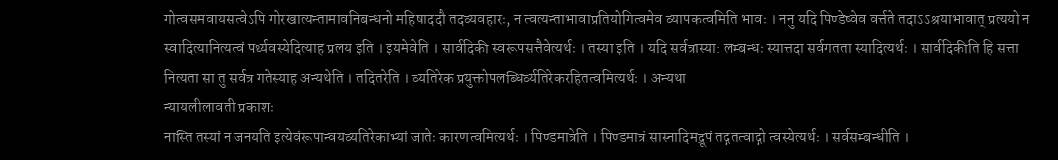गोत्वसमवायसत्वेऽपि गोरखात्यन्तामावनिबन्धनो महिषाददौ तदव्यवहारः, न त्वत्यन्ताभावाप्रतियोगित्वमेव व्यापकत्वमिति भावः । ननु यदि पिण्डेष्वेव वर्त्तते तदाऽऽश्रयाभावात् प्रत्ययो न स्वादित्यानित्यत्वं पर्थ्यवस्येदित्याह प्रलय इति । इयमेवेति । सार्वदिकी स्वरूपसत्तैवेत्यर्थः । तस्या इति । यदि सर्वत्रास्या: लम्बन्धः स्यात्तदा सर्वगतता स्यादित्यर्थः । सार्वदिकीति हि सत्ता नित्यता सा तु सर्वत्र गतेस्याह अन्यथेति । तदितरेति । व्यतिरेक प्रयुक्तोपलब्धिर्व्यतिरेकरहितत्वमित्यर्थः । अन्यथा
न्यायलीलावती प्रकाशः
नास्ति तस्यां न जनयति इत्येवंरूपान्वयव्यतिरेकाभ्यां जातेः कारणत्वमित्यर्थः । पिण्डमात्रेति । पिण्डमात्रं सास्नादिमद्रूपं तद्गतत्वाद्गो त्वस्येत्यर्थः । सर्वसम्बन्धीति ।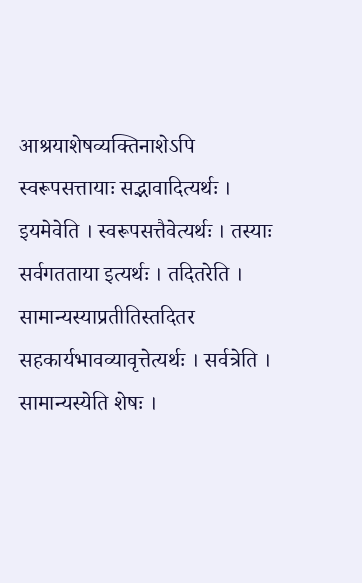आश्रयाशेषव्यक्तिनाशेऽपि स्वरूपसत्तायाः सद्भावादित्यर्थः । इयमेवेति । स्वरूपसत्तैवेत्यर्थः । तस्याः सर्वगतताया इत्यर्थः । तदितरेति । सामान्यस्याप्रतीतिस्तदितर सहकार्यभावव्यावृत्तेत्यर्थः । सर्वत्रेति । सामान्यस्येति शेषः ।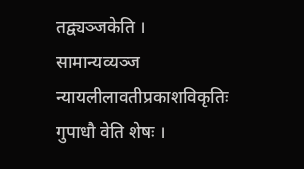तद्व्यञ्जकेति । सामान्यव्यञ्ज
न्यायलीलावतीप्रकाशविकृतिः
गुपाधौ वेति शेषः ।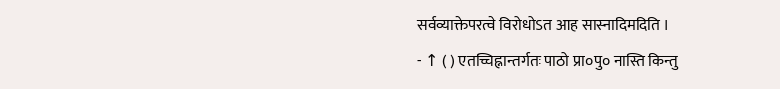सर्वव्याक्तेपरत्वे विरोधोऽत आह सास्नादिमदिति ।
- ↑ ( ) एतच्चिह्नान्तर्गतः पाठो प्रा०पु० नास्ति किन्तु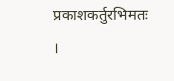प्रकाशकर्तुरभिमतः ।